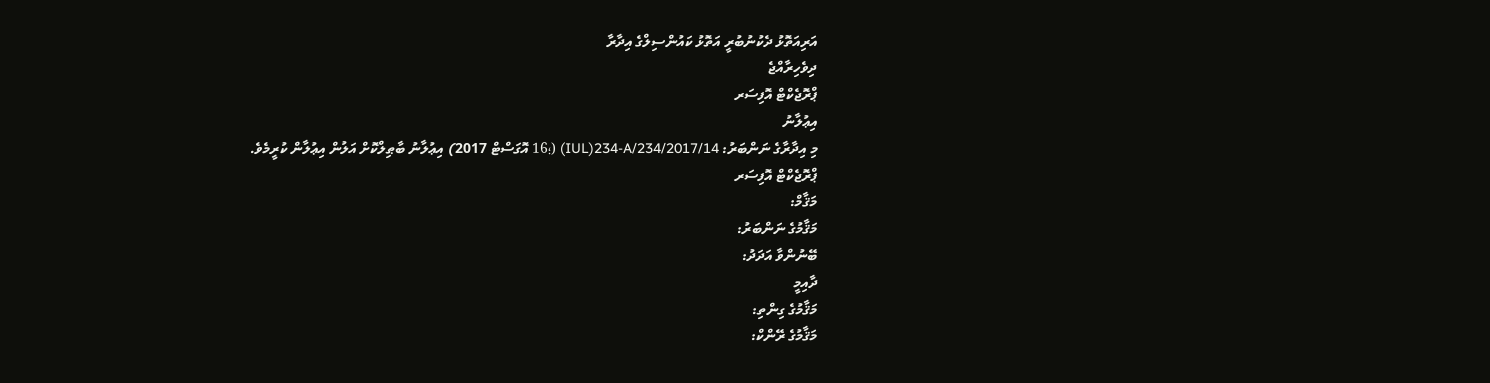އަރިއަތޮޅު ދެކުނުބުރީ އަތޮޅު ކައުންސިލްގެ އިދާރާ
ދިވެހިރާއްޖެ
ޕްރޮޖެކްޓް އޮފިސަރ
އިޢުލާނު
މި އިދާރާގެ ނަންބަރު: IUL)234-A/234/2017/14) (؛16 އޮގަސްޓް 2017) އިޢުލާނު ބާޠިލްކޮށް އަލުން އިޢުލާން ކުރީމެވެ.
ޕްރޮޖެކްޓް އޮފިސަރ
މަޤާމް:
މަޤާމުގެ ނަންބަރު:
ބޭނުންވާ އަދަދު:
ދާއިމީ
މަޤާމުގެ ގިންތި:
މަޤާމުގެ ރޭންކް: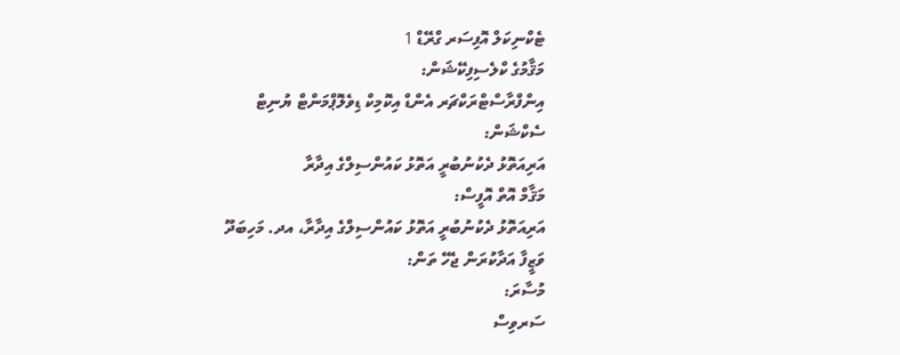ޓެކްނިކަލް އޮފިސަރ ގްރޭޑް 1
މަޤާމުގެ ކްލެސިފިކޭޝަން:
އިންފްރާސްޓްރަކްޗަރ އެންޑް އިކޮމިކް ޑިވެލޮޕްމަންޓް ޔުނިޓް
ސެކްޝަން:
އަރިއަތޮޅު ދެކުނުބުރީ އަތޮޅު ކައުންސިލްގެ އިދާރާ
މަޤާމް އޮތް އޮފީސް:
އަރިއަތޮޅު ދެކުނުބުރީ އަތޮޅު ކައުންސިލްގެ އިދާރާ، އދ. މަހިބަދޫ
ވަޒީފާ އަދާކުރަން ޖެހޭ ތަން:
މުސާރަ:
ސަރވިސް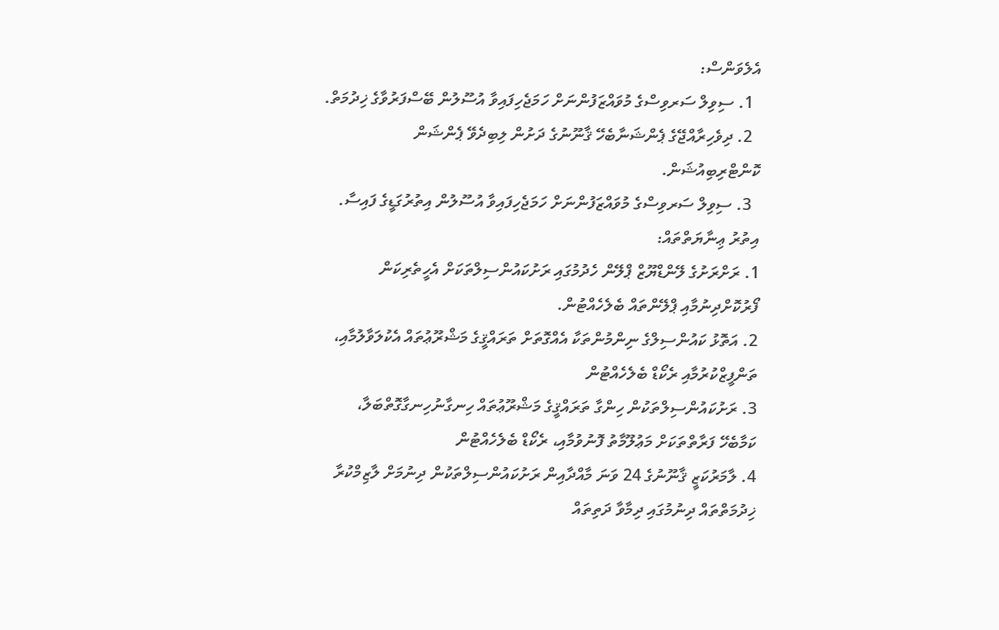އެލެވަންސް:
  1. ސިވިލް ސަރވިސްގެ މުވައްޒަފުންނަށް ހަމަޖެހިފައިވާ އުސޫލުން ބޭސްފަރުވާގެ ޚިދުމަތް.
  2. ދިވެހިރާއްޖޭގެ ޕެންޝަނާބެހޭ ޤާނޫނުގެ ދަށުން ލިބިދެވޭ ޕެންޝަން ކޮންޓްރިބިއުޝަން.
  3. ސިވިލް ސަރވިސްގެ މުވައްޒަފުންނަށް ހަމަޖެހިފައިވާ އުސޫލުން އިތުރުގަޑީގެ ފައިސާ.
އިތުރު ޢިނާޔަތްތައް:
1. ރަށްރަށުގެ ލޭންޑްޔޫޒް ޕްލޭން ހެދުމުގައި ރަށުކައުންސިލްތަކަށް އެހީތެރިކަން ފޯރުކޮށްދިނުމާއި ޕްލޭންތައް ބެލެހެއްޓުން.
2. އަތޮޅު ކައުންސިލްގެ ނިންމުންތަކާ އެއްގޮތަށް ތަރައްޤީގެ މަޝްރޫޢުތައް އެކުލަވާލުމާއި، ތަންފީޒްކުރުމާއި ރެކޯޑް ބެލެހެއްޓުން
3. ރަށުކައުންސިލްތަކުން ހިންގާ ތަރައްޤީގެ މަޝްރޫޢުތައް ހިނގާނުހިނގާގޮތްބަލާ، ކަމާބެހޭ ފަރާތްތަކަށް މަޢުލޫމާތު ފޮނުވުމާއި، ރެކޯޑް ބެލެހެއްޓުން
4. ލާމަރުކަޒީ ޤާނޫނުގެ 24 ވަނަ މާއްދާއިން ރަށުކައުންސިލްތަކުން ދިނުމަށް ލާޒިމްކުރާ ޚިދުމަތްތައް ދިނުމުގައި ދިމާވާ ދަތިތައް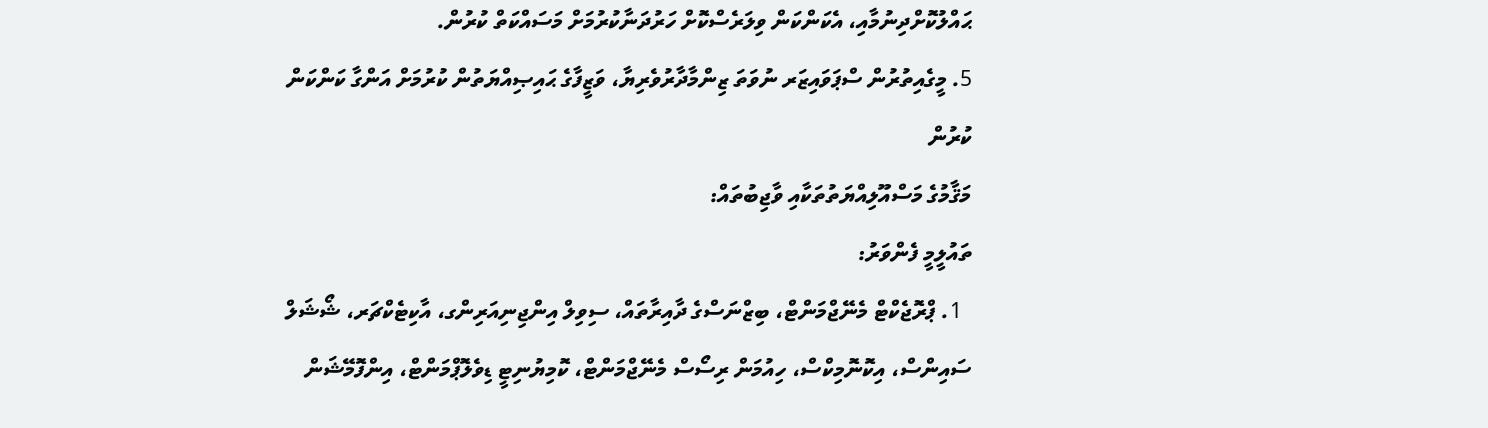ޙައްލުކޮށްދިނުމާއި، އެކަންކަން ވިލަރެސްކޮށް ހަރުދަނާކުރުމަށް މަސައްކަތް ކުރުން.
5. މީގެއިތުރުން ސްޕަވައިޒަރ ނުވަތަ ޒިންމާދާރުވެރިޔާ، ވަޒީފާގެ ޙައިޞިއްޔަތުން ކުރުމަށް އަންގާ ކަންކަން ކުރުން
މަޤާމުގެ މަސްއޫލިއްޔަތުތަކާއި ވާޖިބުތައް:
ތައުލީމީ ފެންވަރު:
  1. ޕްރޮޖެކްޓް މެނޭޖްމަންޓް، ބިޒްނަސްގެ ދާއިރާތައް، ސިވިލް އިންޖިނިއަރިންގ، އާކިޓެކްޗަރ، ޝޯޝަލް ސައިންސް، އިކޮނޮމިކްސް، ހިއުމަން ރިސޯސް މެނޭޖްމަންޓް، ކޮމިޔުނިޓީ ޑިވެލޮޕްމަންޓް، އިންފޮމޭޝަން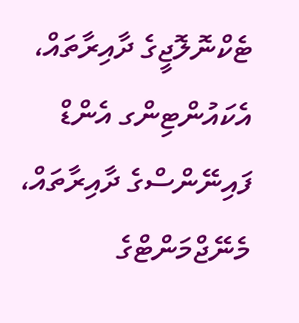ޓެކްނޮލޮޖީގެ ދާއިރާތައް، އެކައުންޓިންގ އެންޑް ފައިނޭންސްގެ ދާއިރާތައް، މެނޭޖްމަންޓްގެ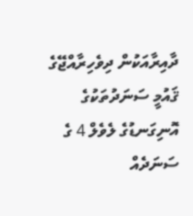ދާއިރާއަކުން ދިވެހިރާއްޖޭގެ ޤައުމީ ސަނަދުތަކުގެ އޮނިގަނޑުގެ ލެވެލް 4 ގެ ސަނަދެއް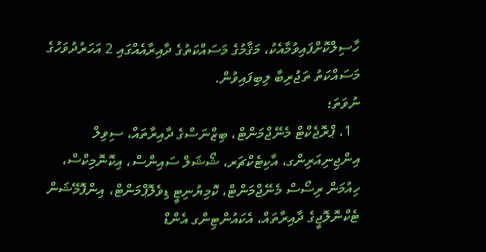ހާސިލްކޮށްފައިވުމާއެކު، މަޤާމުގެ މަސައްކަތުގެ ދާއިރާއެއްގައި 2 އަހަރުދުވަހުގެ މަސައްކަތު ތަޖުރިބާ ލިބިފައިވުން.
ނުވަތަ؛
  1. ޕްރޮޖެކްޓް މެނޭޖްމަންޓް، ބިޒްނަސްގެ ދާއިރާތައް، ސިވިލް އިންޖިނިއަރިންގ، އާކިޓެކްޗަރ، ޝޯޝަލް ސައިންސް، އިކޮނޮމިކްސް، ހިއުމަން ރިސޯސް މެނޭޖްމަންޓް، ކޮމިޔުނިޓީ ޑިވެލޮޕްމަންޓް، އިންފޮމޭޝަން ޓެކްނޮލޮޖީގެ ދާއިރާތައް، އެކައުންޓިންގ އެންޑް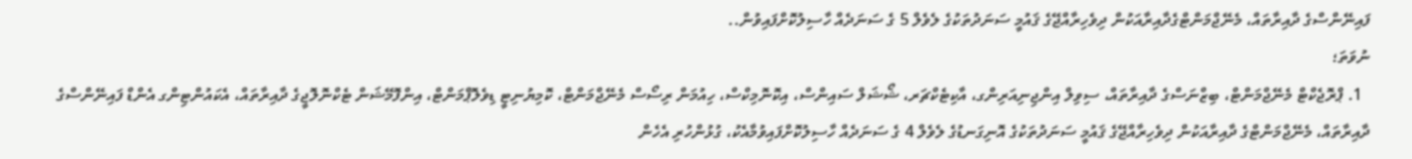ފައިނޭންސްގެ ދާއިރާތައް، މެނޭޖްމަންޓްގެދާއިރާއަކުން ދިވެހިރާއްޖޭގެ ޤައުމީ ސަނަދުތަކުގެ ލެވެލް 5 ގެ ސަނަދެއް ހާސިލުކޮށްފައިވުން..
ނުވަތަ؛
  1. ޕްރޮޖެކްޓް މެނޭޖްމަންޓް، ބިޒްނަސްގެ ދާއިރާތައް، ސިވިލް އިންޖިނިއަރިންގ، އާކިޓެކްޗަރ، ޝޯޝަލް ސައިންސް، އިކޮނޮމިކްސް، ހިއުމަން ރިސޯސް މެނޭޖްމަންޓް، ކޮމިޔުނިޓީ ޑިވެލޮޕްމަންޓް، އިންފޮމޭޝަން ޓެކްނޮލޮޖީގެ ދާއިރާތައް، އެކައުންޓިންގ އެންޑް ފައިނޭންސްގެ ދާއިރާތައް، މެނޭޖްމަންޓްގެ ދާއިރާއަކުން ދިވެހިރާއްޖޭގެ ޤައުމީ ސަނަދުތަކުގެ އޮނިގަނޑުގެ ލެވެލް 4 ގެ ސަނަދެއް ހާސިލުކޮށްފައިވުމާއެކު، ގުޅުންހުރި އެހެން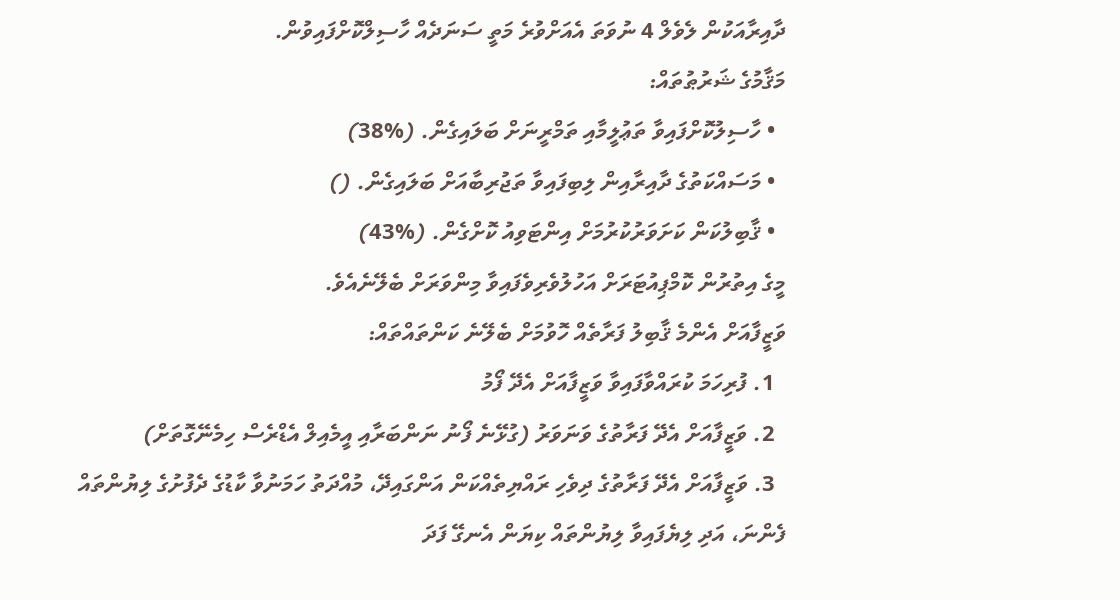ދާއިރާއަކުން ލެވެލް 4 ނުވަތަ އެއަށްވުރެ މަތީ ސަނަދެއް ހާސިލްކޮށްފައިވުން.
މަޤާމުގެ ޝަރުޠުތައް:
  • ހާސިލުކޮށްފައިވާ ތަޢުލީމާއި ތަމްރީނަށް ބަލައިގެން. (%38)
  • މަސައްކަތުގެ ދާއިރާއިން ލިބިފައިވާ ތަޖުރިބާއަށް ބަލައިގެން. ()
  • ޤާބިލުކަން ކަށަވަރުކުރުމަށް އިންޓަވިއު ކޮށްގެން. (%43)
މީގެ އިތުރުން ކޮމްޕިއުޓަރަށް އަހުލުވެރިވެފައިވާ މިންވަރަށް ބެލޭނެއެވެ.
ވަޒީފާއަށް އެންމެ ޤާބިލު ފަރާތެއް ހޮވުމަށް ބެލޭނެ ކަންތައްތައް:
  1. ފުރިހަމަ ކުރައްވާފައިވާ ވަޒީފާއަށް އެދޭ ފޯމު
  2. ވަޒީފާއަށް އެދޭ ފަރާތުގެ ވަނަވަރު (ގުޅޭނެ ފޯނު ނަންބަރާއި އީމެއިލް އެޑްރެސް ހިމެނޭގޮތަށް)
  3. ވަޒީފާއަށް އެދޭ ފަރާތުގެ ދިވެހި ރައްޔިތެއްކަން އަންގައިދޭ، މުއްދަތު ހަމަނުވާ ކާޑުގެ ދެފުށުގެ ލިޔުންތައް ފެންނަ، އަދި ލިޔެފައިވާ ލިޔުންތައް ކިޔަން އެނގޭ ފަދަ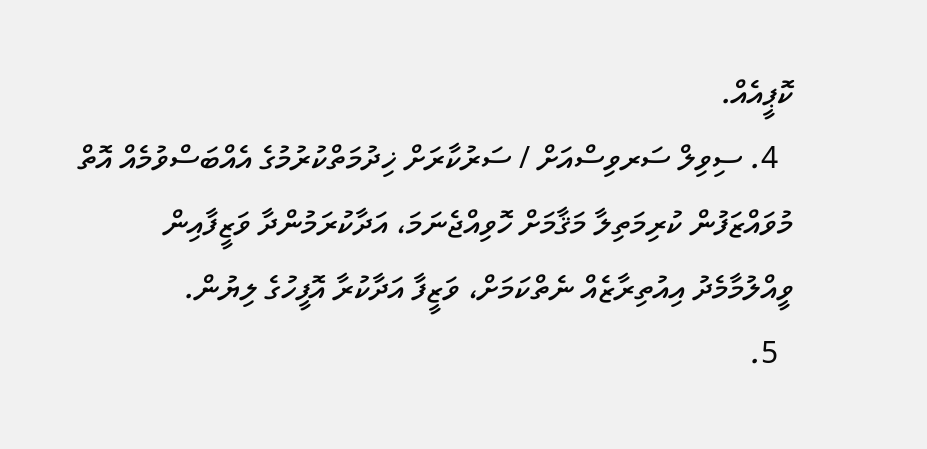ކޮޕީއެއް.
  4. ސިވިލް ސަރވިސްއަށް / ސަރުކާރަށް ޚިދުމަތްކުރުމުގެ އެއްބަސްވުމެއް އޮތް މުވައްޒަފުން ކުރިމަތިލާ މަޤާމަށް ހޮވިއްޖެނަމަ، އަދާކުރަމުންދާ ވަޒީފާއިން ވީއްލުމާމެދު އިއުތިރާޒެއް ނެތްކަމަށް، ވަޒީފާ އަދާކުރާ އޮފީހުގެ ލިޔުން.
  5.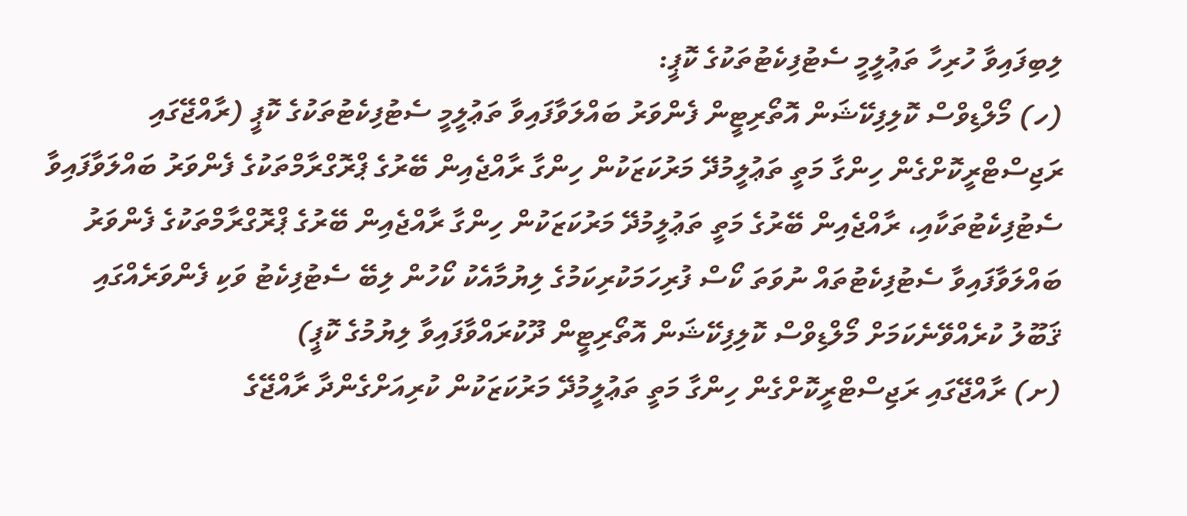ލިބިފައިވާ ހުރިހާ ތަޢުލީމީ ސެޓުފިކެޓުތަކުގެ ކޮޕީ:
(ހ) މޯލްޑިވްސް ކޮލިފިކޭޝަން އޮތޯރިޓީން ފެންވަރު ބައްލަވާފައިވާ ތަޢުލީމީ ސެޓުފިކެޓުތަކުގެ ކޮޕީ (ރާއްޖޭގައި ރަޖިސްޓްރީކޮށްގެން ހިންގާ މަތީ ތަޢުލީމުދޭ މަރުކަޒަކުން ހިންގާ ރާއްޖެއިން ބޭރުގެ ޕްރޮގްރާމްތަކުގެ ފެންވަރު ބައްލަވާފައިވާ ސެޓުފިކެޓުތަކާއި، ރާއްޖެއިން ބޭރުގެ މަތީ ތަޢުލީމުދޭ މަރުކަޒަކުން ހިންގާ ރާއްޖެއިން ބޭރުގެ ޕްރޮގްރާމްތަކުގެ ފެންވަރު ބައްލަވާފައިވާ ސެޓުފިކެޓުތައް ނުވަތަ ކޯސް ފުރިހަމަކުރިކަމުގެ ލިޔުމާއެކު ކޯހުން ލިބޭ ސެޓުފިކެޓު ވަކި ފެންވަރެއްގައި ޤަބޫލު ކުރެއްވޭނެކަމަށް މޯލްޑިވްސް ކޮލިފިކޭޝަން އޮތޯރިޓީން ދޫކުރައްވާފައިވާ ލިޔުމުގެ ކޮޕީ)
(ށ) ރާއްޖޭގައި ރަޖިސްޓްރީކޮށްގެން ހިންގާ މަތީ ތަޢުލީމުދޭ މަރުކަޒަކުން ކުރިއަށްގެންދާ ރާއްޖޭގެ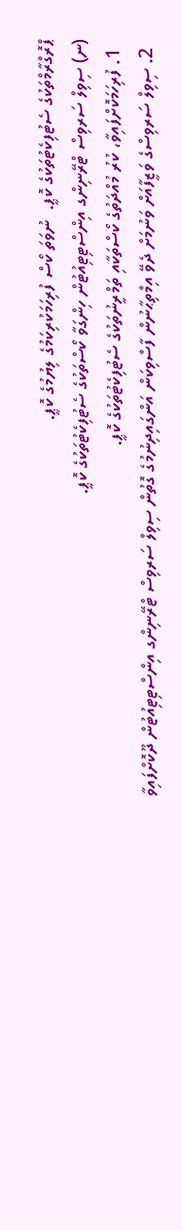ޕްރޮގްރާމްތަކުގެ ސެޓުފިކެޓުތަކުގެ ކޮޕީ.  ނުވަތަ ކޯސް ފުރިހަމަކުރިކަމުގެ ލިޔުމުގެ ކޮޕީ.
(ނ) ސިވިލް ސަރވިސް ޓްރޭނިންގ އިންސްޓިޓިއުޓުން ހިންގަވާ ކޯސްތަކުގެ ސެޓުފިކެޓުތަކުގެ ކޮޕީ.
  1. ފުރިހަމަކޮށްފައިވާ، ކުރު މުއްދަތުގެ ކޯސްތަކާއި ތަމްރީނުތަކުގެ ސެޓުފިކެޓުތަކުގެ ކޮޕީ.
  2. ސިވިލް ސަރވިސްގެ ވަޒީފާއަށް ވަނުމަށް ދެވޭ އިމްތިޙާނުން ފާސްވިކަން އަންގައިދިނުމުގެ ގޮތުން ސިވިލް ސަރވިސް ޓްރޭނިންގ އިންސްޓިޓިއުޓުން ދޫކޮށްފައިވާ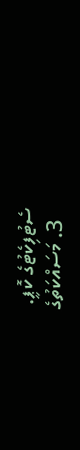ސެޓުފިކެޓުގެ ކޮޕީ.
  3. މަސައްކަތުގެ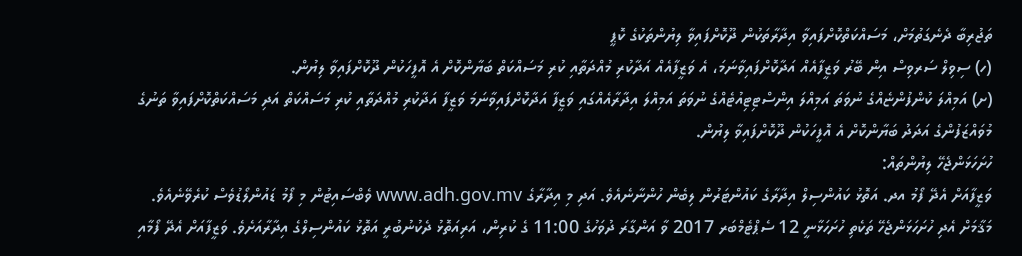ތަޖުރިބާ ދެނެގަތުމަށް، މަސައްކަތްކޮށްފައިވާ އިދާރާތަކުން ދޫކޮށްފައިވާ ލިޔުންތަކުގެ ކޮޕީ
(ހ) ސިވިލް ސަރވިސް އިން ބޭރު ވަޒީފާއެއް އަދާކޮށްފައިވާނަމަ، އެ ވަޒީފާއެއް އަދާކުރި މުއްދަތާއި ކުރި މަސައްކަތް ބަޔާންކޮށް އެ އޮފީހަކުން ދޫކޮށްފައިވާ ލިޔުން.
(ށ) އަމިއްލަ ކުންފުންޏެއްގެ ނުވަތަ އަމިއްލަ އިންސްޓިޓިއުޓެއްގެ ނުވަތަ އަމިއްލަ އިދާރާއެއްގައި ވަޒީފާ އަދާކޮށްފައިވާނަމަ ވަޒީފާ އަދާކުރި މުއްދަތާއި ކުރި މަސައްކަތް އަދި މަސައްކަތްކޮށްފައިވާ ތަނުގެ މުވައްޒަފުންގެ އަދަދު ބަޔާންކޮށް އެ އޮފީހަކުން ދޫކޮށްފައިވާ ލިޔުން.
ހުށަހަޅަންޖެހޭ ލިޔުންތައް:
ވަޒީފާއަށް އެދޭ ފޯމު އދ. އަތޮޅު ކައުންސިލް އިދާރާގެ ކައުންޓަރުން ލިބެން ހުންނާނެއެވެ. އަދި މި އިދާރާގެ www.adh.gov.mv ވެބްސައިޓުން މި ފޯމު ޑައުންލޯޑުވެސް ކުރެވޭނެއެވެ. މަޤާމަށް އެދި ހުށަހަޅަންޖެހޭ ތަކެތި ހުށަހަޅާނީ 12 ސެޕްޓެމްބަރ 2017 ވާ އަންގާރަ ދުވަހުގެ 11:00 ގެ ކުރިން، އަރިއަތޮޅު ދެކުނުބުރީ އަތޮޅު ކައުންސިލްގެ އިދާރާއަށެވެ. ވަޒީފާއަށް އެދޭ ފޯމާއި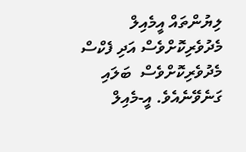ލިޔުންތައް އީމެއިލް މެދުވެރިކޮށްވެސް އަދި ފެކްސް މެދުވެރިކޮށްވެސް  ބަލައި ގަނެވޭނެއެވެ. އީ-މެއިލް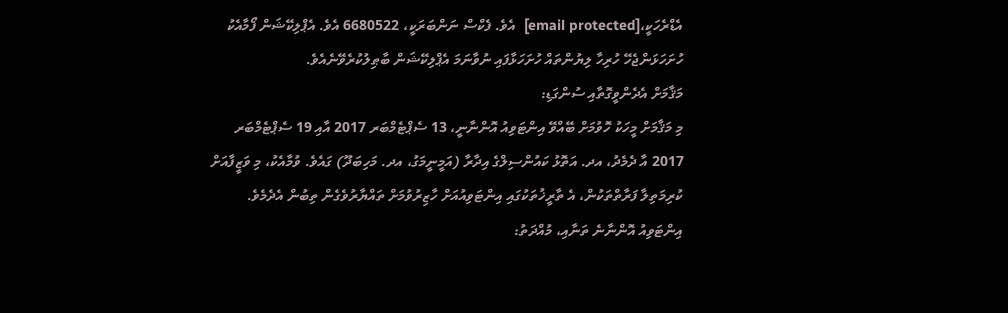އެޑްރެހަކީ،[email protected]  އެވެ. ފެކްސް ނަންބަރަކީ، 6680522 އެވެ. އެޕްލިކޭޝަން ފޯމާއެކު ހުށަހަޅަންޖެހޭ ހުރިހާ ލިޔުންތައް ހުށަހަޅާފައި ނުވާނަމަ އެޕްލިކޭޝަން ބާޠިލުކުރެވޭނެއެވެ.
މަޤާމަށް އެދެންވީގޮތާއި ސުންގަޑި:
މި މަޤާމަށް މީހަކު ހޮވުމަށް ބޭއްވޭ އިންޓަވިއު އޮންނާނީ، 13 ސެޕްޓެމްބަރ 2017 އާއި 19 ސެޕްޓެމްބަރ 2017 އާ ދެމެދު، އދ. އަތޮޅު ކައުންސިލްގެ އިދާރާ (އަމީނީމަގު، އދ. މަހިބަދޫ) ގައެވެ. ވުމާއެކު، މި ވަޒީފާއަށް ކުރިމަތިލާ ފަރާތްތަކުން، އެ ތާރީޚުތަކުގައި އިންޓަވިއުއަށް ހާޒިރުވުމަށް ތައްޔާރުވެގެން ތިބުން އެދެމެވެ.
އިންޓަވިއު އޮންނާނެ ތަނާއި، މުއްދަތު: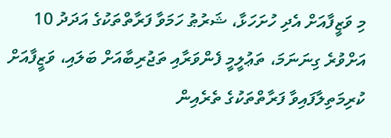މި ވަޒީފާއަށް އެދި ހުށަހަޅާ، ޝަރުޠު ހަމަވާ ފަރާތްތަކުގެ އަދަދު 10 އަށްވުރެ ގިނަނަމަ، ތަޢުލީމީ ފެންވަރާއި ތަޖުރިބާއަށް ބަލައި، ވަޒީފާއަށް ކުރިމަތިލާފައިވާ ފަރާތްތަކުގެ ތެރެއިން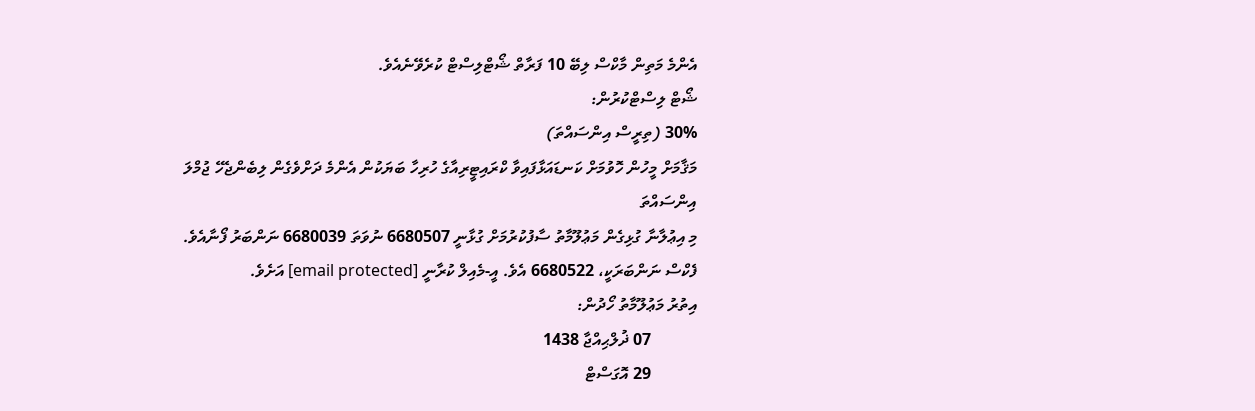އެންމެ މަތިން މާކްސް ލިބޭ 10 ފަރާތް ޝޯޓްލިސްޓް ކުރެވޭނެއެވެ.
ޝޯޓް ލިސްޓްކުރުން:
30% (ތިރީސް އިންސައްތަ)
މަޤާމަށް މީހުން ހޮވުމަށް ކަނޑައަޅާފައިވާ ކްރައިޓީރިއާގެ ހުރިހާ ބަޔަކުން އެންމެ ދަށްވެގެން ލިބެންޖެހޭ ޖުމްލަ އިންސައްތަ
މި އިޢުލާނާ ގުޅިގެން މަޢުލޫމާތު ސާފުކުރުމަށް ގުޅާނީ 6680507 ނުވަތަ 6680039 ނަންބަރު ފޯނާއެވެ. ފެކްސް ނަންބަރަކީ، 6680522 އެވެ. އީ-މެއިލް ކުރާނީ [email protected] އަށެވެ.
އިތުރު މަޢުލޫމާތު ހޯދުން:
           07 ޛުލްޙިއްޖާ 1438
           29 އޮގަސްޓް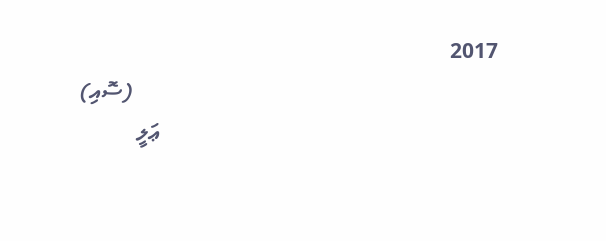2017
                                                                   (ސޮއި)
                                                              ޢަލީ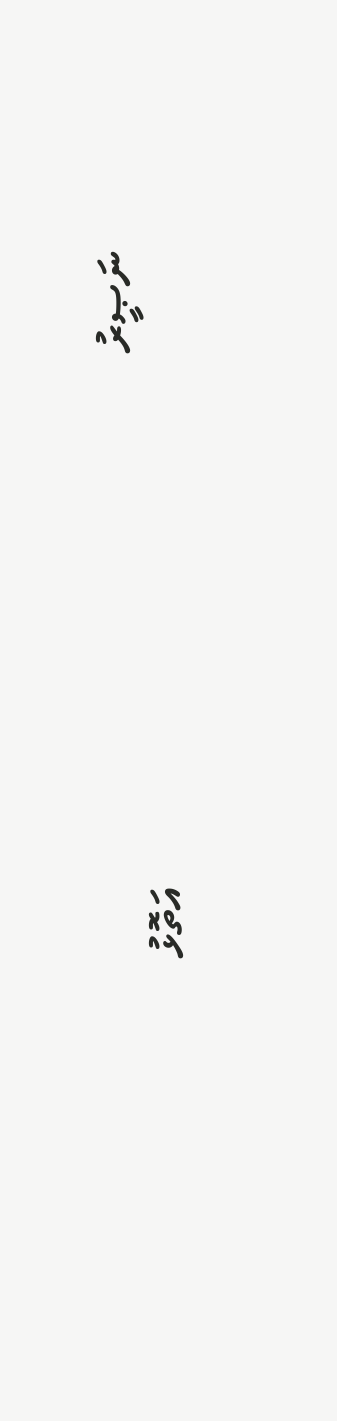ނަޞީރު
                                                             އަތޮޅު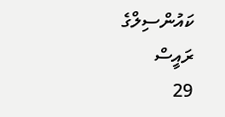ކައުންސިލްގެ ރައީސް
29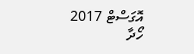އޮގަސްޓް 2017
ހޯދާ